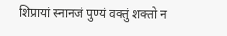शिप्रायां स्नानजं पुण्यं वक्तुं शक्तो न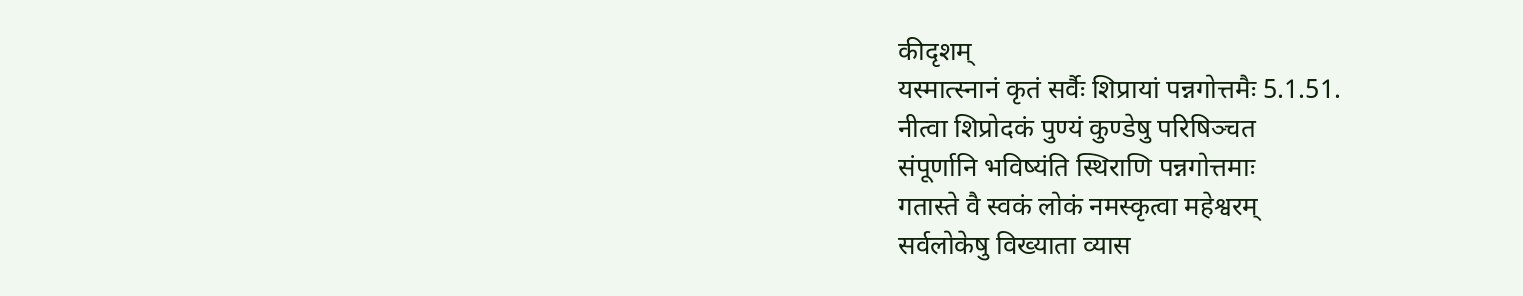कीदृशम्
यस्मात्स्नानं कृतं सर्वैः शिप्रायां पन्नगोत्तमैः 5.1.51.
नीत्वा शिप्रोदकं पुण्यं कुण्डेषु परिषिञ्चत
संपूर्णानि भविष्यंति स्थिराणि पन्नगोत्तमाः
गतास्ते वै स्वकं लोकं नमस्कृत्वा महेश्वरम्
सर्वलोकेषु विख्याता व्यास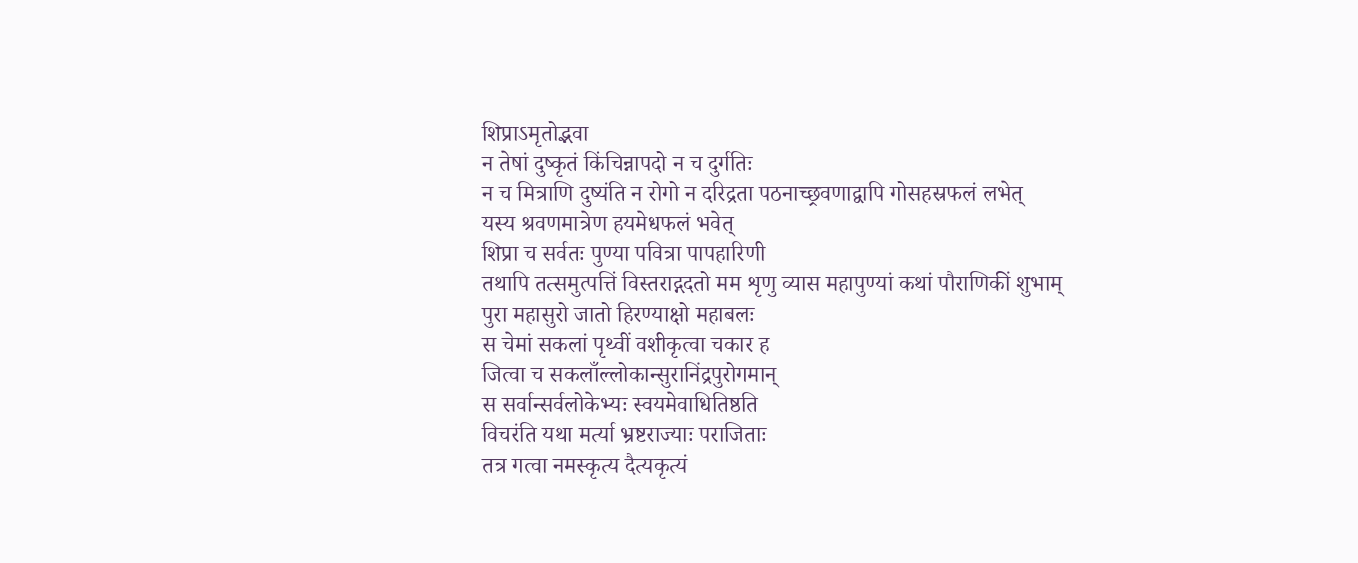शिप्राऽमृतोद्भवा
न तेषां दुष्कृतं किंचिन्नापदो न च दुर्गतिः
न च मित्राणि दुष्यंति न रोगो न दरिद्रता पठनाच्छ्रवणाद्वापि गोसहस्रफलं लभेत्
यस्य श्रवणमात्रेण हयमेधफलं भवेत्
शिप्रा च सर्वतः पुण्या पवित्रा पापहारिणी
तथापि तत्समुत्पत्तिं विस्तराद्गदतो मम शृणु व्यास महापुण्यां कथां पौराणिकीं शुभाम्
पुरा महासुरो जातो हिरण्याक्षो महाबलः
स चेमां सकलां पृथ्वीं वशीकृत्वा चकार ह
जित्वा च सकलाँल्लोकान्सुरानिंद्रपुरोगमान्
स सर्वान्सर्वलोकेभ्यः स्वयमेवाधितिष्ठति
विचरंति यथा मर्त्या भ्रष्टराज्याः पराजिताः
तत्र गत्वा नमस्कृत्य दैत्यकृत्यं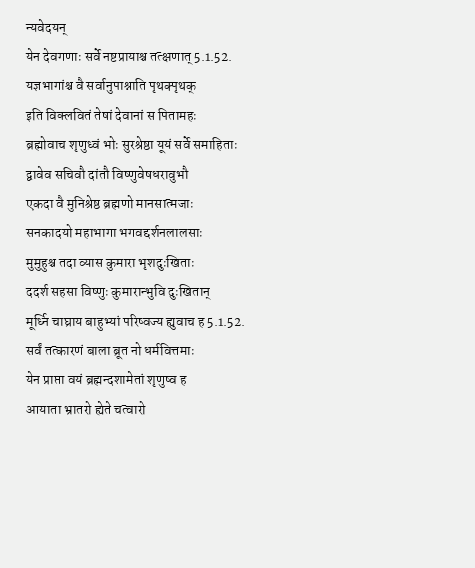न्यवेदयन्
येन देवगणाः सर्वे नष्टप्रायाश्च तत्क्षणात् 5.1.52.
यज्ञभागांश्च वै सर्वानुपाश्नाति पृथक्पृथक्
इति विक्लवितं तेषां देवानां स पितामहः
ब्रह्मोवाच शृणुध्वं भोः सुरश्रेष्ठा यूयं सर्वे समाहिताः
द्वावेव सचिवौ दांतौ विष्णुवेषधरावुभौ
एकदा वै मुनिश्रेष्ठ ब्रह्मणो मानसात्मजाः
सनकादयो महाभागा भगवद्दर्शनलालसाः
मुमुहुश्च तदा व्यास कुमारा भृशदुःखिताः
ददर्श सहसा विष्णुः कुमारान्भुवि दुःखितान्
मूर्ध्नि चाघ्राय बाहुभ्यां परिष्वज्य ह्युवाच ह 5.1.52.
सर्वं तत्कारणं बाला ब्रूत नो धर्मवित्तमाः
येन प्राप्ता वयं ब्रह्मन्दशामेतां शृणुष्व ह
आयाता भ्रातरो ह्येते चत्वारो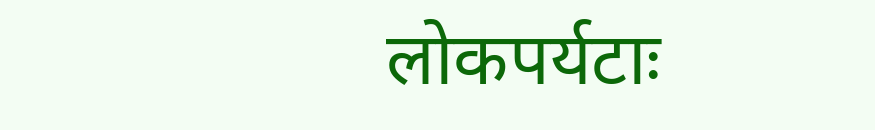लोकपर्यटाः